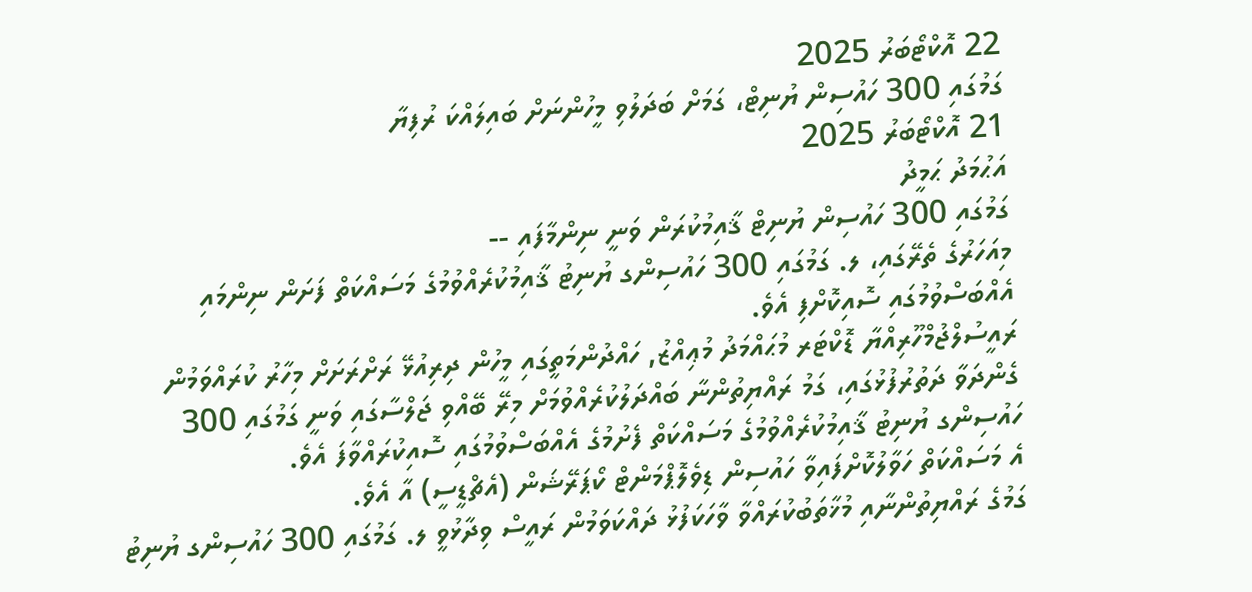22 އޮކްޓޯބަރު 2025
ގަމުގައި 300 ހައުސިން ޔުނިޓް، ގަމަށް ބަދަލުވި މީހުންނަށް ބައިލައްކަ ރުފިޔާ
21 އޮކްޓޯބަރު 2025
އަޙުމަދު ޙަމީދު
ގަމުގައި 300 ހައުސިން ޔުނިޓް ޤާއިމުކުރަން ވަނީ ނިންމާފައި --
މިއަހަރުގެ ތެރޭގައި، ލ. ގަމުގައި 300 ހައުސިންގ ޔުނިޓު ޤާއިމުކުރެއްވުމުގެ މަސައްކަތް ފަށަން ނިންމައި އެއްބަސްވުމުގައި ސޮއިކޮށްފި އެވެ.
ރައީސުލްޖުމްހޫރިއްޔާ ޑޮކްޓަރ މުޙައްމަދު މުޢިއްޒު, ހައްދުންމަތީގައި މީހުން ދިރިއުޅޭ ރަށްރަށަށް މިހާރު ކުރައްވަމުން ގެންދަވާ ދަތުރުފުޅުގައި، ގަމު ރައްޔިތުންނާ ބައްދަލުކުރެއްވުމަށް މިރޭ ބޭއްވި ޖަލްސާގައި ވަނީ ގަމުގައި 300 ހައުސިންގ ޔުނިޓު ޤާއިމުކުރެއްވުމުގެ މަސައްކަތް ފެށުމުގެ އެއްބަސްވުމުގައި ސޮއިކުރައްވާފަ އެވެ.
އެ މަސައްކަތް ހަވާލުކޮށްފައިވާ ހައުސިން ޑިވެލޮޕްމަންޓް ކޯޕަރޭޝަން (އެޗްޑީސީ) އާ އެވެ.
ގަމުގެ ރައްޔިތުންނާއި މުޚާތަބުކުރައްވާ ވާހަކަފުޅު ދައްކަވަމުން ރައީސް ވިދާޅުވީ ލ. ގަމުގައި 300 ހައުސިންގ ޔުނިޓު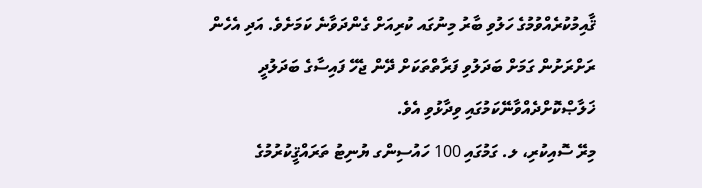ޤާއިމުކުރެއްވުމުގެ ހަލުވި ބާރު މިނުގައ ކުރިއަށް ގެންދަވާނެ ކަމަށެވެ. އަދި އެހެން ރަށްރަށުން ގަމަށް ބަދަލުވި ފަރާތްތަކަށް ދޭން ޖެހޭ ފައިސާގެ ބަދަލުދީ ޚަލާޞްކޮށްދެއްވާނޭކަމުގައި ވިދާޅުވި އެވެ.
މިރޭ ސޮއިކުރި، ލ. ގަމުގައި 100 ހައުސިންގ ޔުނިޓު ތަރައްޤީކުރުމުގެ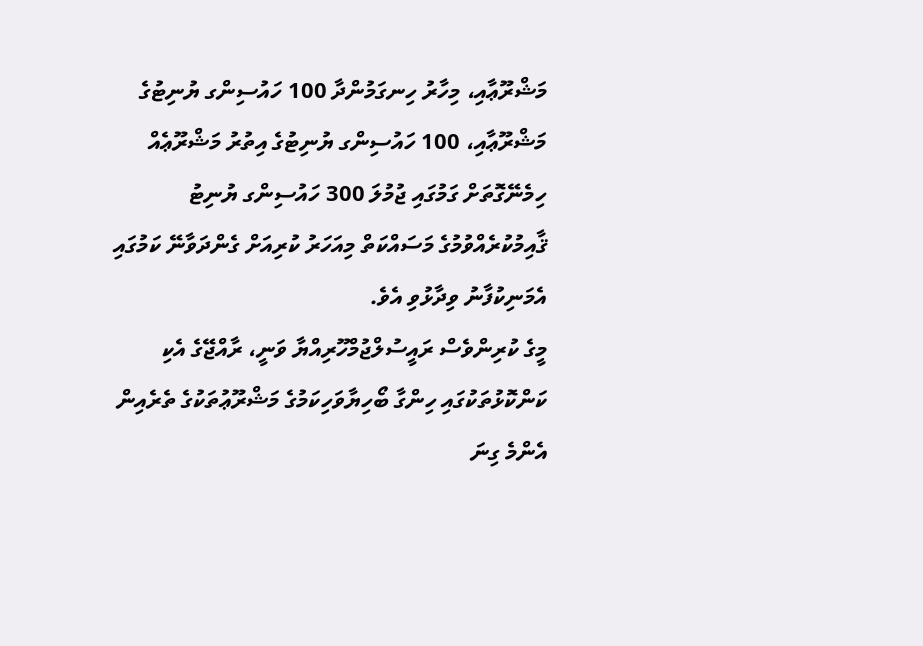މަޝްރޫޢާއި، މިހާރު ހިނގަމުންދާ 100 ހައުސިންގ ޔުނިޓުގެ މަޝްރޫޢާއި، 100 ހައުސިންގ ޔުނިޓުގެ އިތުރު މަޝްރޫޢެއް ހިމެނޭގޮތަށް ގަމުގައި ޖުމުލަ 300 ހައުސިންގ ޔުނިޓު ޤާއިމުކުރެއްވުމުގެ މަސައްކަތް މިއަހަރު ކުރިއަށް ގެންދަވާނޭ ކަމުގައި އެމަނިކުފާނު ވިދާޅުވި އެވެ.
މީގެ ކުރިންވެސް ރައީސުލްޖުމްހޫރިއްޔާ ވަނީ، ރާއްޖޭގެ އެކި ކަންކޮޅުތަކުގައި ހިންގާ ބޯހިޔާވަހިކަމުގެ މަޝްރޫޢުތަކުގެ ތެރެއިން އެންމެ ގިނަ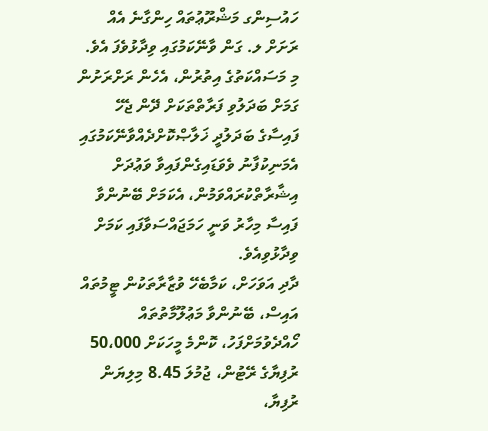ހައުސިންގ މަޝްރޫޢުތައް ހިންގާނެ އެއް ރަށަށް ލ. ގަން ވާނޭކަމުގައި ވިދާޅުވެފަ އެވެ. މި މަސައްކަތުގެ އިތުރުން، އެހެން ރަށްރަށުން ގަމަށް ބަދަލުވި ފަރާތްތަކަށް ދޭން ޖެހޭ ފައިސާގެ ބަދަލުދީ ޚަލާޞްކޮށްދެއްވާނޭކަމުގައި އެމަނިކުފާނު ވެވަޑައިގެންފައިވާ ވަޢުދަށް އިޝާރާތްކުރައްވަމުން، އެކަމަށް ބޭނުންވާ ފައިސާ މިހާރު ވަނީ ހަމަޖައްސަވާފައި ކަމަށް ވިދާޅުވިއެވެ.
ދާދި އަވަހަށް، ކަމާބެހޭ ވުޒާރާތަކުން ޓީމުތައް އައިސް، ބޭނުންވާ މަޢުލޫމާތުތައް ހޯއްދެވުމަށްފަހު، ކޮންމެ މީހަކަށް 50،000 ރުފިޔާގެ ރޭޓުން، ޖުމުލަ 8.45 މިލިޔަން ރުފިޔާ،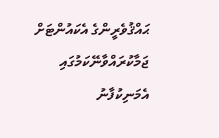ޙައްޤުވެރީންގެ އެކައުންޓަށް ޖަމާކުރައްވާނޭކަމުގައި އެމަނިކުފާނު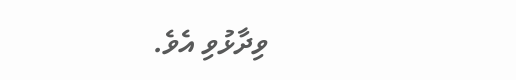ވިދާޅުވި އެވެ.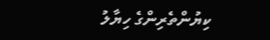ކިޔުންތެރިންގެ ހިޔާލު